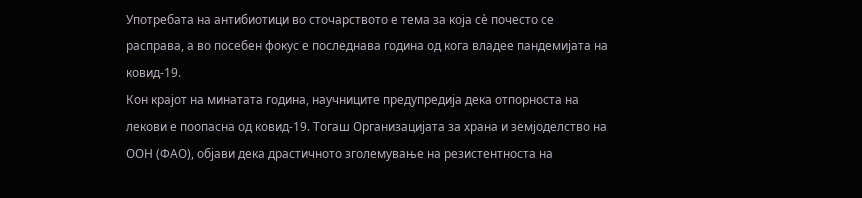Употребата на антибиотици во сточарството е тема за која сè почесто се расправа, а во посебен фокус е последнава година од кога владее пандемијата на ковид-19.
Кон крајот на минатата година, научниците предупредија дека отпорноста на лекови е поопасна од ковид-19. Тогаш Организацијата за храна и земјоделство на ООН (ФАО), објави дека драстичното зголемување на резистентноста на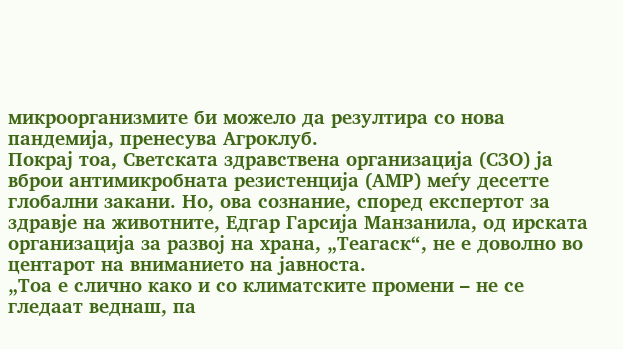микроорганизмите би можело да резултира со нова пандемија, пренесува Агроклуб.
Покрај тоа, Светската здравствена организација (СЗО) ја вброи антимикробната резистенција (АМР) меѓу десетте глобални закани. Но, ова сознание, според експертот за здравје на животните, Едгар Гарсија Манзанила, од ирската организација за развој на храна, „Теагаск“, не е доволно во центарот на вниманието на јавноста.
„Тоа е слично како и со климатските промени – не се гледаат веднаш, па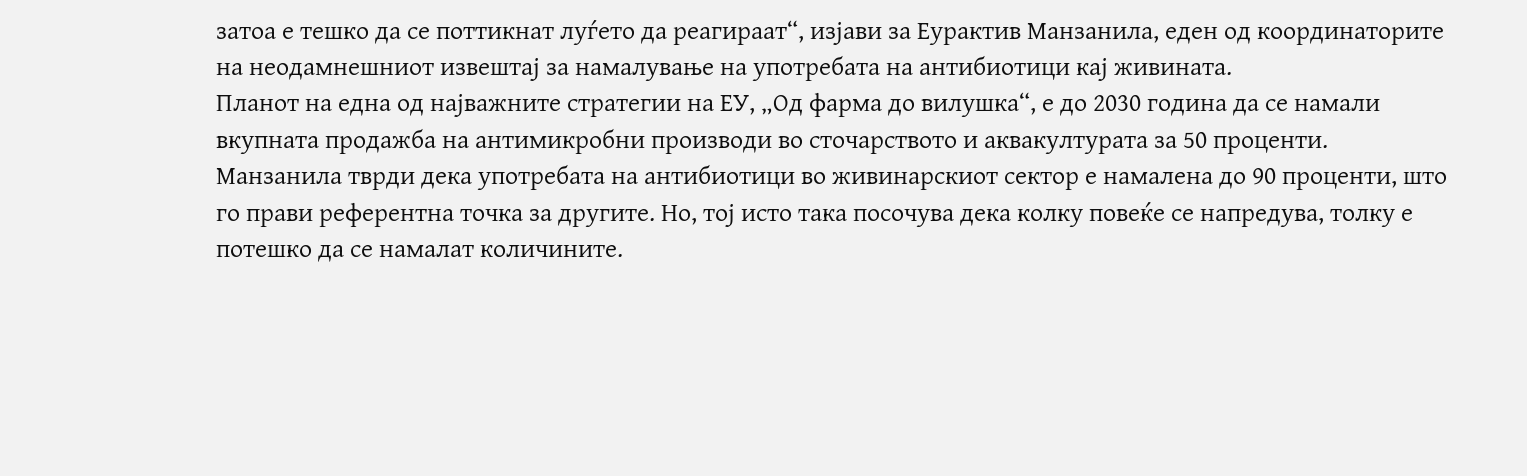затоа е тешко да се поттикнат луѓето да реагираат“, изјави за Еурактив Манзанила, еден од координаторите на неодамнешниот извештај за намалување на употребата на антибиотици кај живината.
Планот на една од најважните стратегии на ЕУ, „Од фарма до вилушка“, е до 2030 година да се намали вкупната продажба на антимикробни производи во сточарството и аквакултурата за 50 проценти.
Манзанила тврди дека употребата на антибиотици во живинарскиот сектор е намалена до 90 проценти, што го прави референтна точка за другите. Но, тој исто така посочува дека колку повеќе се напредува, толку е потешко да се намалат количините.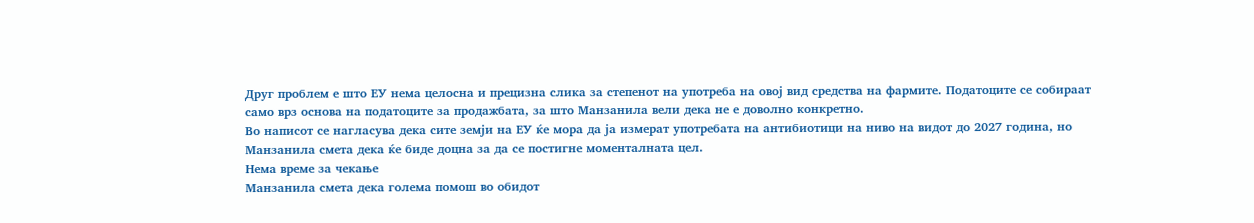Друг проблем е што ЕУ нема целосна и прецизна слика за степенот на употреба на овој вид средства на фармите. Податоците се собираат само врз основа на податоците за продажбата, за што Манзанила вели дека не е доволно конкретно.
Во написот се нагласува дека сите земји на ЕУ ќе мора да ја измерат употребата на антибиотици на ниво на видот до 2027 година, но Манзанила смета дека ќе биде доцна за да се постигне моменталната цел.
Нема време за чекање
Манзанила смета дека голема помош во обидот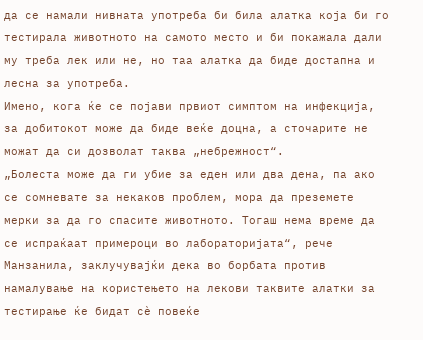да се намали нивната употреба би била алатка која би го тестирала животното на самото место и би покажала дали му треба лек или не, но таа алатка да биде достапна и лесна за употреба.
Имено, кога ќе се појави првиот симптом на инфекција, за добитокот може да биде веќе доцна, а сточарите не можат да си дозволат таква „небрежност“.
„Болеста може да ги убие за еден или два дена, па ако се сомневате за некаков проблем, мора да преземете мерки за да го спасите животното. Тогаш нема време да се испраќаат примероци во лабораторијата“, рече Манзанила, заклучувајќи дека во борбата против намалување на користењето на лекови таквите алатки за тестирање ќе бидат сè повеќе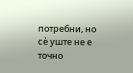потребни, но сè уште не е точно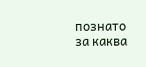познато за каква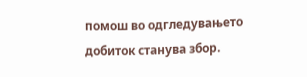помош во одгледувањето добиток станува збор.